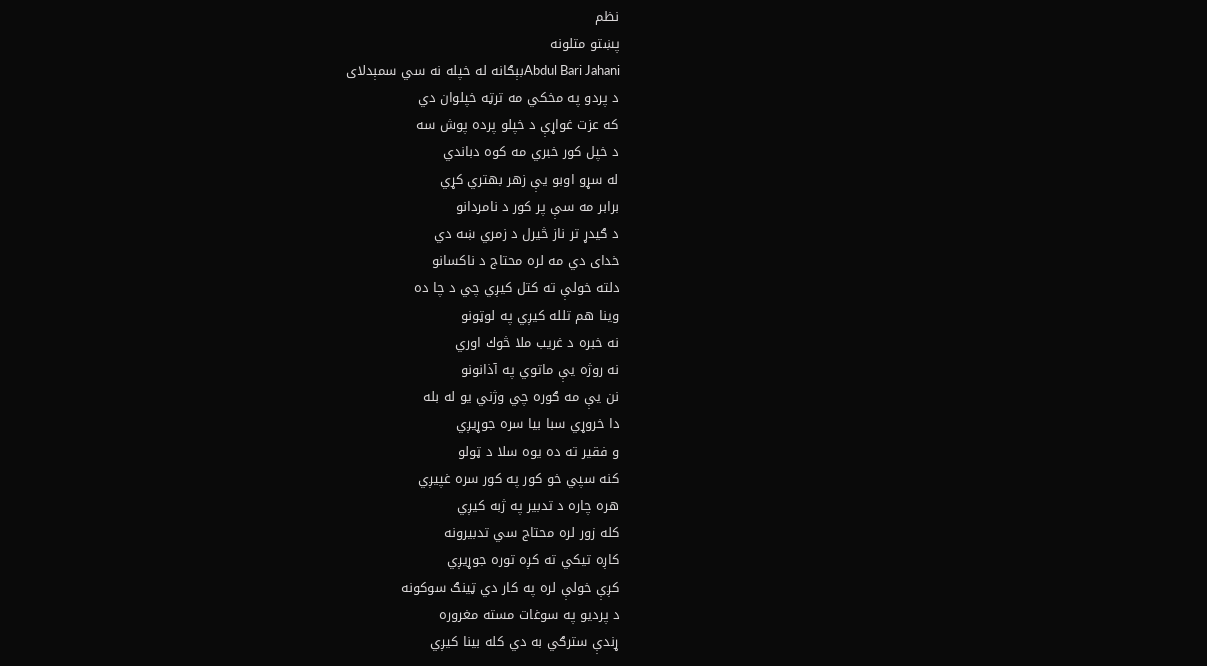نظم
پښتو متلونه
Abdul Bari Jahaniبېګانه له خپله نه سي سمېدلاى
د پردو په مخكي مه ترټه خپلوان دي
كه عزت غواړې د خپلو پرده پوش سه
د خپل كور خبري مه كوه دباندي
له سړو اوبو يې زهر بهتري كړي
برابر مه سې پر كور د نامردانو
د ګيدړ تر ناز څيرل د زمري ښه دي
خداى دي مه لره محتاج د ناكسانو
دلته خولې ته كتل كيږي چي د چا ده
وينا هم تلله كيږي په لوټونو
نه خبره د غريب ملا څوك اوري
نه روژه يې ماتوي په آذانونو
نن يې مه ګوره چي وژني يو له بله
دا خروړي سبا بيا سره جوړيږي
و فقير ته ده يوه سلا د ټولو
كنه سپي خو كور په كور سره غپيږي
هره چاره د تدبير په ژبه كيږي
كله زور لره محتاج سي تدبيرونه
كاږه تيكي ته كږه توره جوړيږي
كږې خولې لره په كار دي ټينګ سوكونه
د پرديو په سوغات مسته مغروره
ړندې سترګي به دي كله بينا كيږي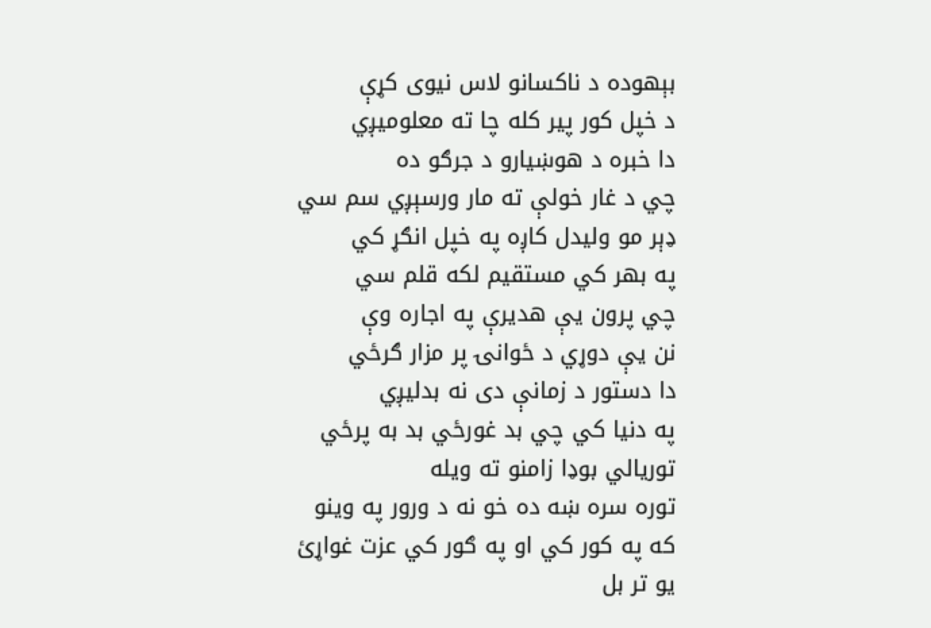بېهوده د ناكسانو لاس نيوى كړې
د خپل كور پير كله چا ته معلوميږي
دا خبره د هوښيارو د جرګو ده
چي د غار خولې ته مار ورسېږي سم سي
ډېر مو وليدل كاږه په خپل انګړ كي
په بهر كي مستقيم لكه قلم سي
چي پرون يې هديرې په اجاره وې
نن يې دوړي د ځوانۍ پر مزار ګرځي
دا دستور د زمانې دى نه بدليږي
په دنيا كي چي بد غورځي بد به پرځي
توريالي بوډا زامنو ته ويله
توره سره ښه ده خو نه د ورور په وينو
كه په كور كي او په ګور كي عزت غواړئ
يو تر بل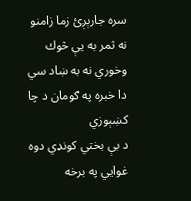سره جارېږئ زما زامنو
نه ثمر به يې څوك وخوري نه به ښاد سي
دا خبره په ګومان د چا كښېوزي
د بې بختي كونډي دوه غوايي په برخه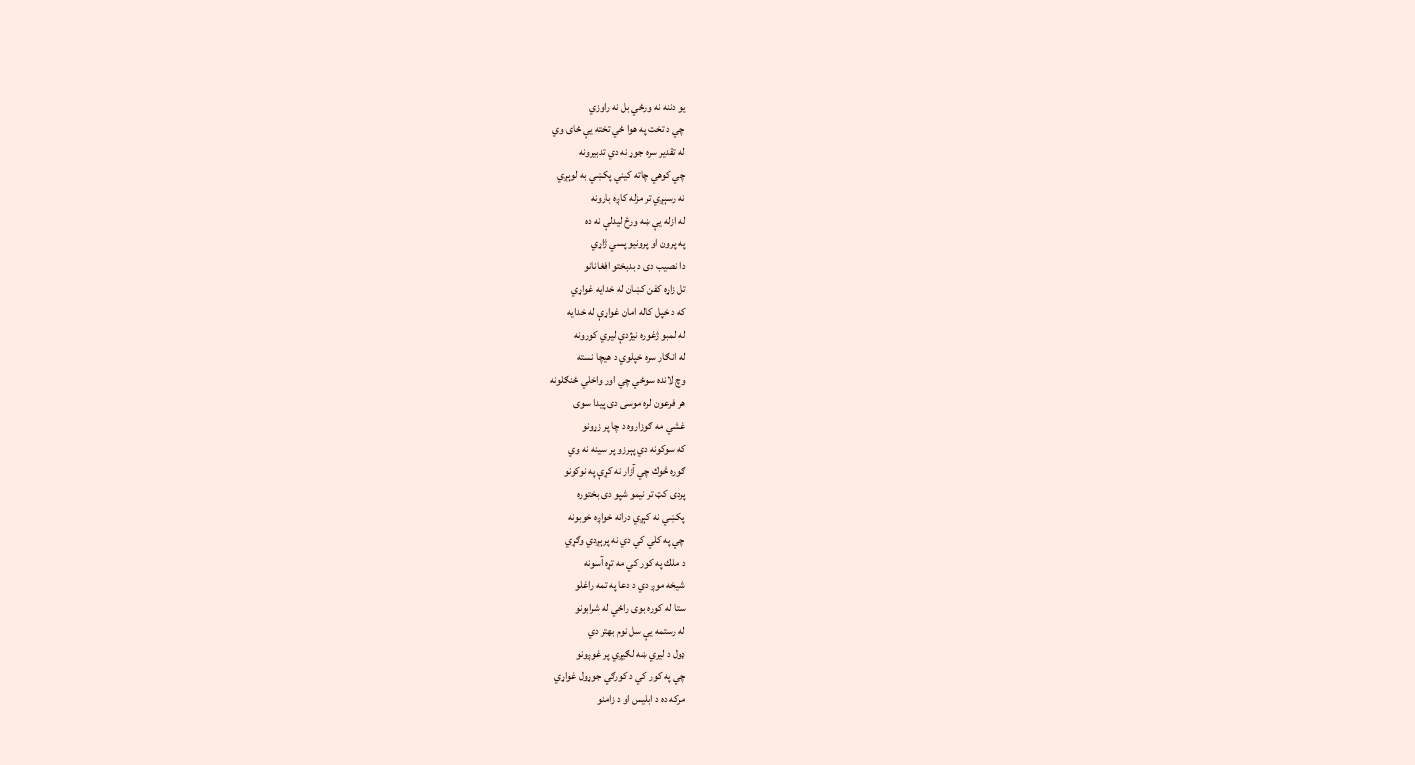يو دننه نه ورځي بل نه راوزي
چي د تخت په هوا ځي تخته يې ځاى وي
له تقدير سره جوړ نه دي تدبيرونه
چي كوهي چاته كيني پكښي به لوېږي
نه رسېږي تر مزله كاږه بارونه
له ازله يې ښه ورځ ليدلې نه ده
په پرون او پرونيو پسي ژاړي
دا نصيب دى د بدبختو افغانانو
تل زاړه كفن كښان له خدايه غواړي
كه د خپل كاله امان غواړې له خدايه
له لمبو ژغوره نيژدې ليري كورونه
له انګار سره خپلوي د هيچا نسته
وچ لانده سوځي چي اور واخلي ځنګلونه
هر فرعون لره موسى دى پيدا سوى
غشي مه ګوزاروه د چا پر زړونو
كه سوكونه دي پېرزو پر سينه نه وي
ګوره څوك چي آزار نه كړې په نوكونو
پردى كټ تر نيمو شپو دى بختوره
پكښي نه كېږي درانه خواږه خوبونه
چي په كلي كي دي نه پرېږدي وګړي
د ملك په كور كي مه تړه آسونه
شيخه موږ دي د دعا په تمه راغلو
ستا له كوره بوى راځي له شرابونو
له رستمه يې سل نوم بهتر دي
ډول د ليري ښه لګيږي پر غوږونو
چي په كور كي د كورګي جوړول غواړي
مركه ده د ابليس او د زامنو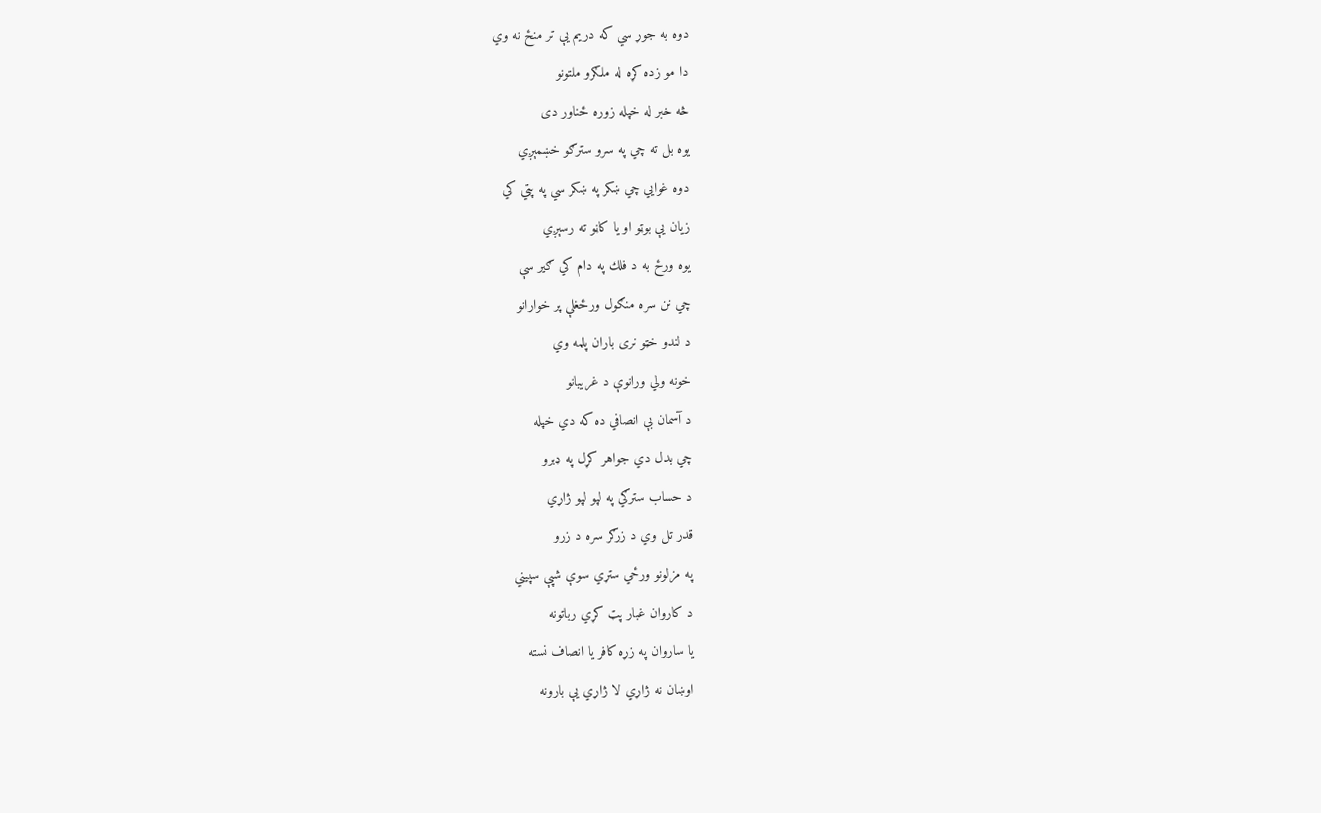دوه به جوړ سي كه دريم يې تر منځ نه وي
دا مو زده كړه له ملګرو ملتونو
څه خبر له خپله زوره ځناور دى
يوه بل ته چي په سرو سترګو خښمېږي
دوه غوايي چي ښكر په ښكر سي په پټي كي
زيان يې بوټو او يا كاڼو ته رسېږي
يوه ورځ به د فلك په دام كي ګير سې
چي نن سره منګول ورځغلې پر خوارانو
د لندو خټو نرى باران پلمه وي
خونه ولي ورانوې د غريبانو
د آسمان بې انصافي ده كه دي خپله
چي بدل دي جواهر كړل په ډبرو
د حساب سترګي په لپو لپو ژاړي
قدر تل وي د زرګر سره د زرو
په مزلونو ورځي ستړي سوې شپې سپيني
د كاروان غبار پټ كړي رباتونه
يا ساروان په زړه كافر يا انصاف نسته
اوښان نه ژاړي لا ژاړي يې بارونه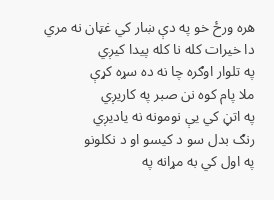هره ورځ خو په دې ښار كي غټان نه مري
دا خيرات كله نا كله پيدا كيږي
په تلوار اوګره چا نه ده سړه كړې
ملا پام كوه نن صبر په كاريږي
په اتڼ كي يې نومونه نه ياديږي
رنګ بدل سو د كيسو او د نكلونو
په اول كي به مړانه په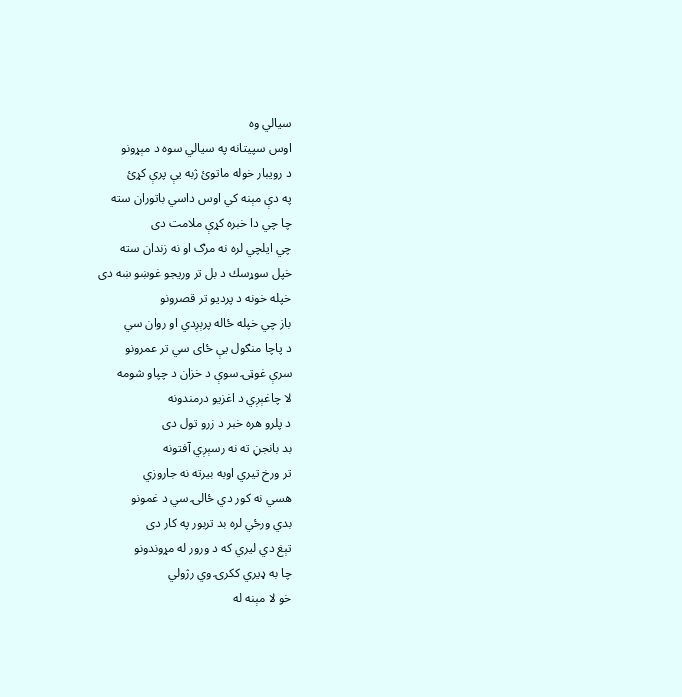سيالي وه
اوس سپيتانه په سيالي سوه د مېړونو
د رويبار خوله ماتوئ ژبه يې پرې كړئ
په دې مېنه كي اوس داسي باتوران سته
چا چي دا خبره كړې ملامت دى
چي ايلچي لره نه مرګ او نه زندان سته
خپل سوړسك د بل تر وريجو غوښو ښه دى
خپله خونه د پرديو تر قصرونو
باز چي خپله ځاله پرېږدي او روان سي
د پاچا منګول يې ځاى سي تر عمرونو
سرې غوټۍ سوې د خزان د چپاو شومه
لا چاغېږي د اغزيو درمندونه
د پلرو هره خبر د زرو تول دى
بد بانجڼ ته نه رسېږي آفتونه
تر ورخ تيري اوبه بيرته نه جاروزي
هسي نه كور دي ځالۍ سي د غمونو
بدي ورځي لره بد تربور په كار دى
تېغ دي ليري كه د ورور له مړوندونو
چا به ډيري ككرۍ وي رژولي
خو لا مېنه له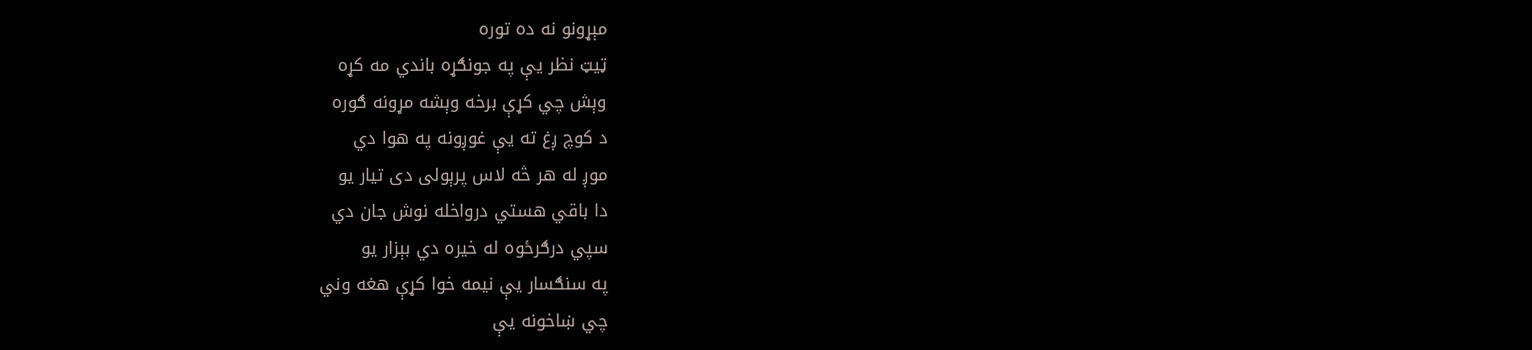مېړونو نه ده توره
ټيټ نظر يې په جونګړه باندي مه كړه
وېش چي كړې برخه وېشه مړونه ګوره
د كوچ ږغ ته يې غوږونه په هوا دي
موږ له هر څه لاس پرېولى دى تيار يو
دا باقي هستي درواخله نوش جان دي
سپي درګرځوه له خيره دي بېزار يو
په سنګسار يې نيمه خوا كړې هغه وني
چي ښاخونه يې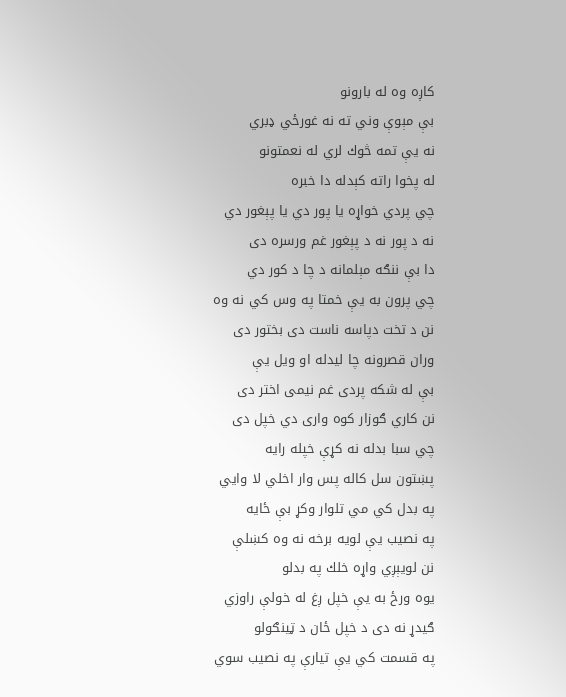كاږه وه له بارونو
بې مېوې وني ته نه غورځي ډبري
نه يې تمه څوك لري له نعمتونو
له پخوا راته كېدله دا خبره
چي پردي خواړه يا پور دي يا پېغور دي
نه د پور نه د پېغور غم ورسره دى
دا بې ننګه مېلمانه د چا د كور دي
چي پرون به يې خمتا په وس كي نه وه
نن د تخت دپاسه ناست دى بختور دى
وران قصرونه چا ليدله او ويل يې
بې له شكه پردى غم نيمى اختر دى
نن كاري ګوزار كوه وارى دي خپل دى
چي سبا بدله نه كړې خپله رايه
پښتون سل كاله پس وار اخلي لا وايي
په بدل كي مي تلوار وكړ بې ځايه
په نصيب يې لويه برخه نه وه كښلې
نن لويېږي واړه خلك په بدلو
يوه ورځ به يې خپل ږغ له خولې راوزي
ګيدړ نه دى د خپل ځان د ټينګولو
په قسمت كي يې تيارې په نصيب سوي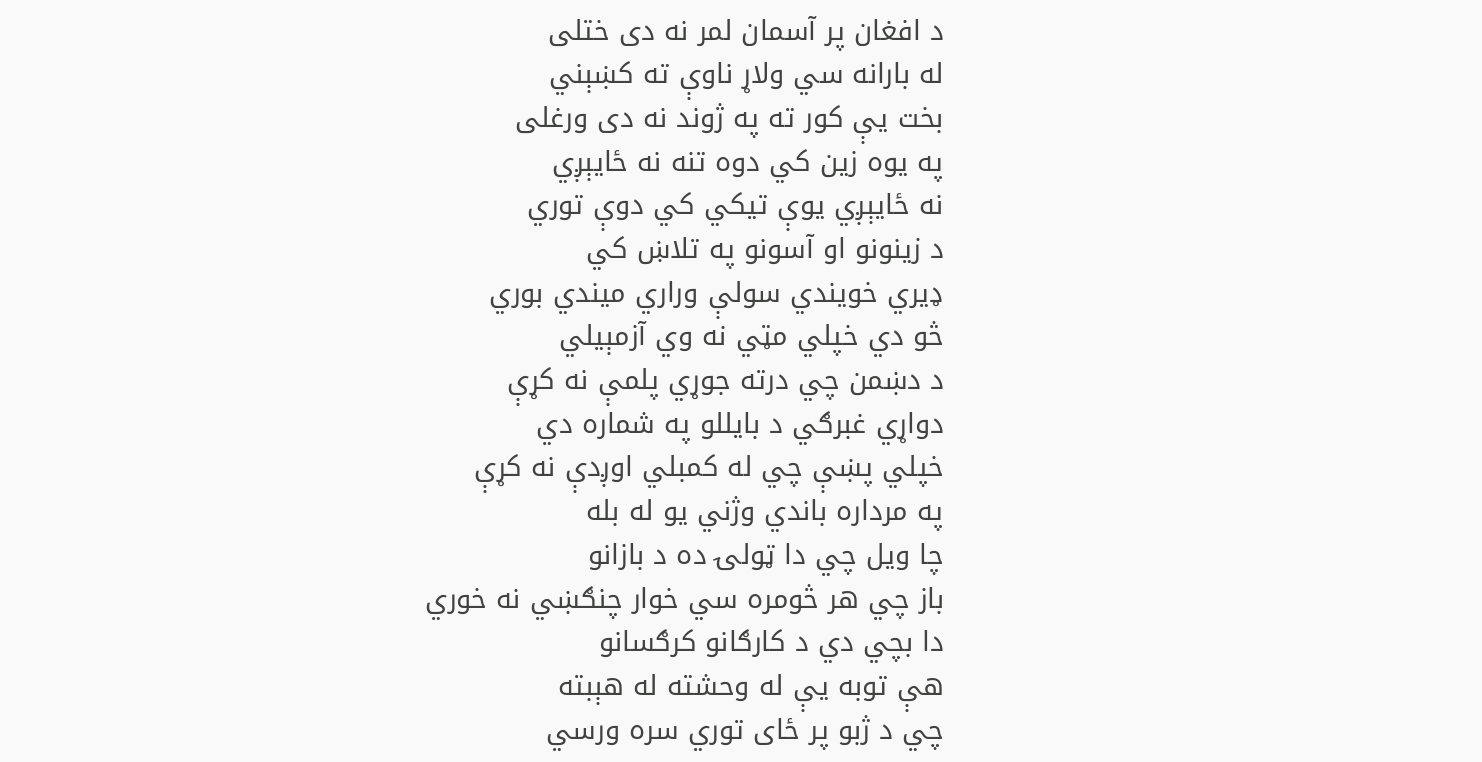د افغان پر آسمان لمر نه دى ختلى
له بارانه سي ولاړ ناوې ته كښېني
بخت يې كور ته په ژوند نه دى ورغلى
په يوه زين كي دوه تنه نه ځايېږي
نه ځايېږي يوې تيكي كي دوې توري
د زينونو او آسونو په تلاښ كي
ډيري خويندي سولې وراري ميندي بوري
څو دي خپلي مټي نه وي آزمېيلي
د دښمن چي درته جوړي پلمې نه كړې
دواړي غبرګي د بايللو په شماره دي
خپلي پښې چي له كمبلي اوږدې نه كړې
په مرداره باندي وژني يو له بله
چا ويل چي دا ټولۍ ده د بازانو
باز چي هر څومره سي خوار چنګښي نه خوري
دا بچي دي د كارګانو كرګسانو
هې توبه يې له وحشته له هېبته
چي د ژبو پر ځاى توري سره ورسي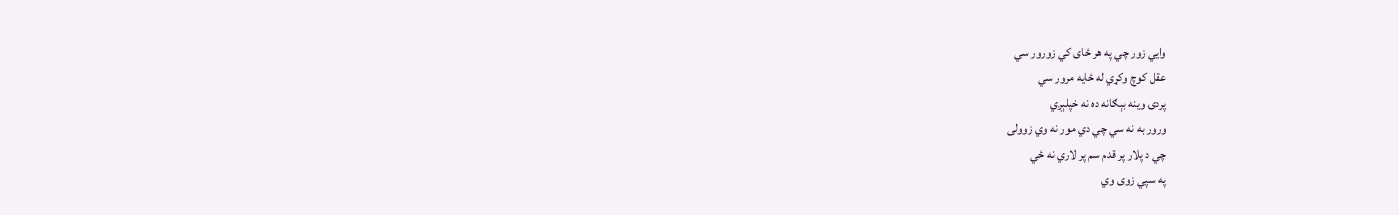وايي زور چي په هر ځاى كي زورور سي
عقل كوچ وكړي له ځايه مرور سي
پردۍ وينه بېګانه ده نه خپلېږي
ورور به نه سي چي دي مور نه وي زوولى
چي د پلار پر قدم سم پر لاري نه ځي
په سپي زوى وي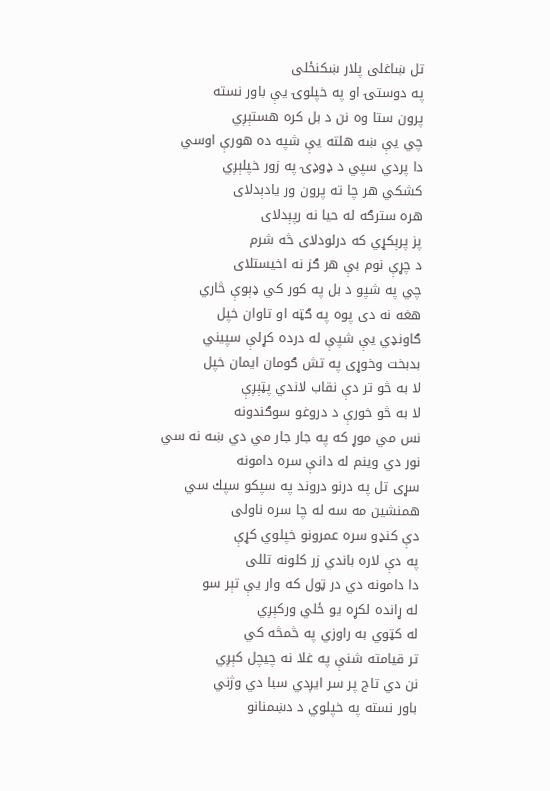تل ښاغلى پلار ښكنځلى
په دوستۍ او په خپلوۍ يې باور نسته
پرون ستا وه نن د بل كره هستېږي
چي يې ښه هلته يې شپه ده هورې اوسي
دا پردي سپي د ډوډۍ په زور خپلېږي
كشكي هر چا ته پرون ور يادېدلاى
هره سترګه له حيا نه رپېدلاى
پز پرېكړي كه درلودلاى څه شرم
د چړې نوم بې هر ګز نه اخيستلاى
چي په شپو د بل په كور كي ډېوې څاري
هغه نه دى پوه په ګټه او تاوان خپل
ګاونډي يې شپې له درده كړلې سپيني
بدبخت وخوړى په تش ګومان ايمان خپل
لا به څو تر دې نقاب لاندي پټېږې
لا به څو خورې د دروغو سوګندونه
نس مي موړ كه په جار جار مي دي ښه نه سي
نور دي وينم له دانې سره دامونه
سړى تل په درنو دروند په سپكو سپك سي
همنشين مه سه له چا سره ناولى
دې كنډو سره عمرونو خپلوي كړې
په دې لاره باندي زر كلونه تللى
دا دامونه دي در ټول كه وار يې تېر سو
له ړانده لكړه يو ځلي وركېږي
له كټوي به راوزي په څمڅه كي
تر قيامته شنې په غلا نه چيچل كېږي
نن دي تاج پر سر ايږدي سبا دي وژني
باور نسته په خپلوي د دښمنانو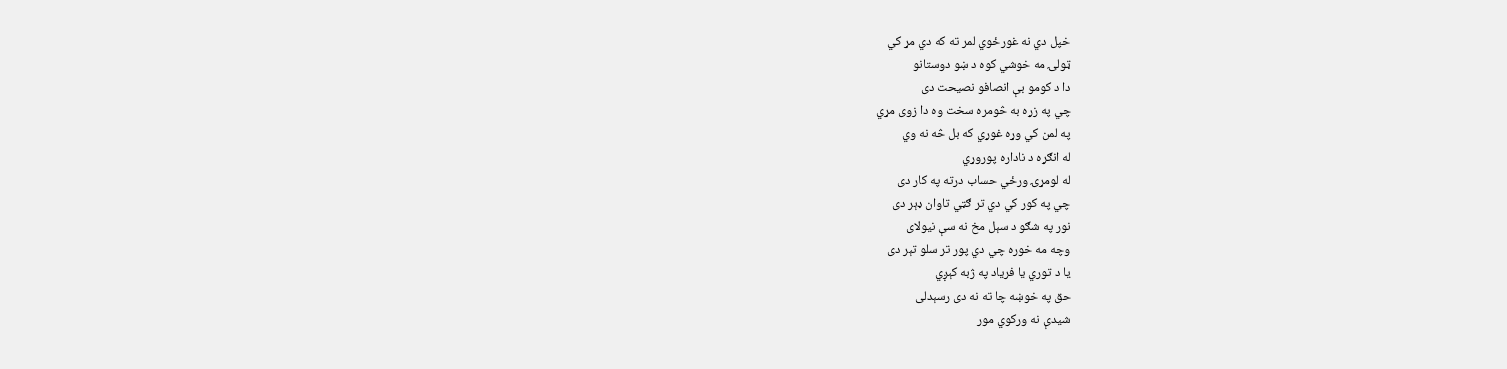خپل دي نه غورځوي لمر ته كه دي مړ كي
ټولۍ مه خوشي كوه د ښو دوستانو
دا د كومو بې انصافو نصيحت دى
چي په زړه به څومره سخت وه دا زوى مړي
په لمن كي وړه غوړي كه بل څه نه وي
له انګړه د ناداره پوروړي
له لومړۍ ورځي حساب درته په كار دى
چي په كور كي دي تر ګټي تاوان ډېر دى
نور په شګو د سېل مخ نه سې نيولاى
وچه مه خوره چي دي پور تر سلو تېر دى
يا د توري يا فرياد په ژبه كېږي
حق په خوښه چا ته نه دى رسېدلى
شيدې نه وركوي مور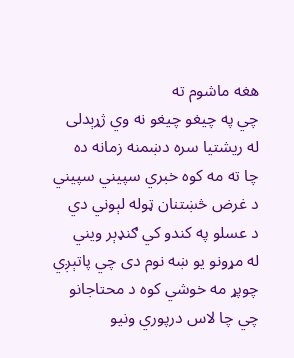هغه ماشوم ته
چي په چيغو چيغو نه وي ژړېدلى
له ريشتيا سره دښمنه زمانه ده
چا ته مه كوه خبري سپيني سپيني
د غرض څښتنان ټوله لېوني دي
د عسلو په كندو كي ګنډېر ويني
له مړونو يو ښه نوم دى چي پاتېږي
چوپړ مه خوشي كوه د محتاجانو
چي چا لاس درپوري ونيو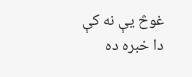غوڅ يې نه كې
دا خبره ده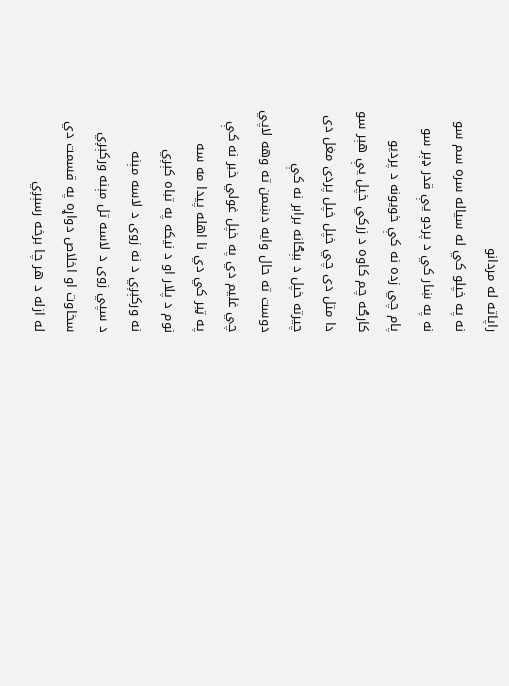راپاته له مردانو
نه په خپلو كي له سياله سره سم سو
نه په ښار كي د پردو يې قدر ډېر سو
پام چي زده نه كې خويونه د پرديو
كارګه چم كاوه د زركي خپل يې هېر سو
دا متل دى چي خپل خپل پردى مغل دى
چيرته خپل د بېګانه برابر نه كې
دوست ته حال وايه دښمن ته وهه لاپي
چي غليم دي په خپل غولي خبر نه كې
په ټبر كي دي نا اهله پيدا مه سه
نوم د پلار او د نيكه په تباه كېږي
نه وركېږي د نه زوى د لاسه مېنه
د سپي زوى د لاسه تل مېنه وركېږي
سخاوت او اخلاص دواړه په قسمت دي
له ازله د هر چا برخه رسېږي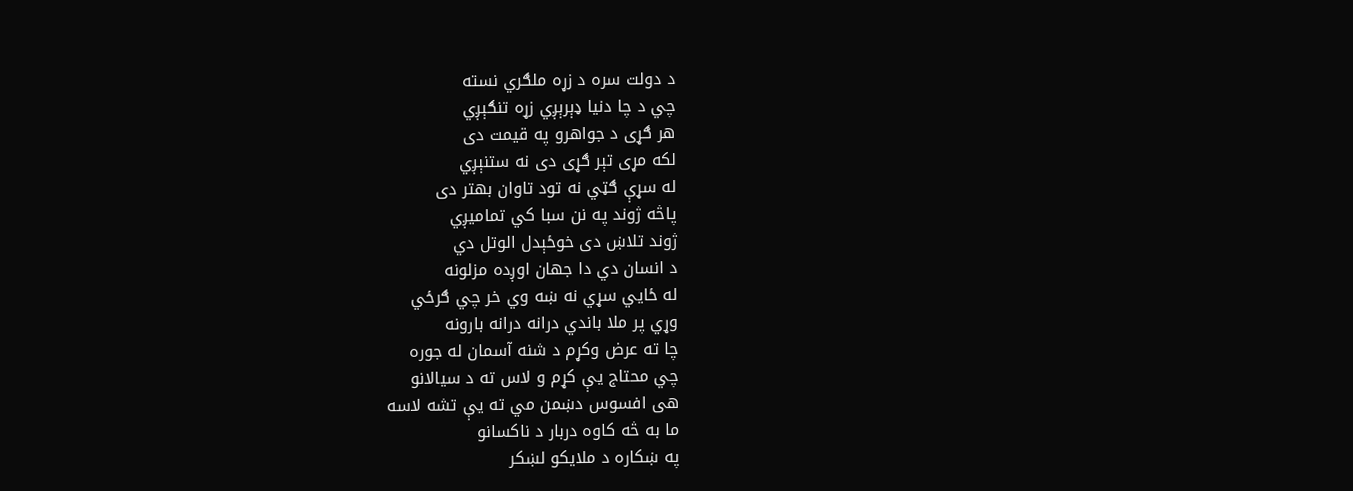د دولت سره د زړه ملګري نسته
چي د چا دنيا ډېرېږي زړه تنګېږي
هر ګړى د جواهرو په قيمت دى
لكه مړى تېر ګړى دى نه ستنېږي
له سړې ګټي نه تود تاوان بهتر دى
پاڅه ژوند په نن سبا كي تماميږي
ژوند تلاښ دى خوځېدل الوتل دي
د انسان دي دا جهان اوږده مزلونه
له ځايي سړي نه ښه وي خر چي ګرځي
وړي پر ملا باندي درانه درانه بارونه
چا ته عرض وكړم د شنه آسمان له جوره
چي محتاج يې كړم و لاس ته د سيالانو
هى افسوس دښمن مي ته يې تشه لاسه
ما به څه كاوه دربار د ناكسانو
په ښكاره د ملايكو لښكر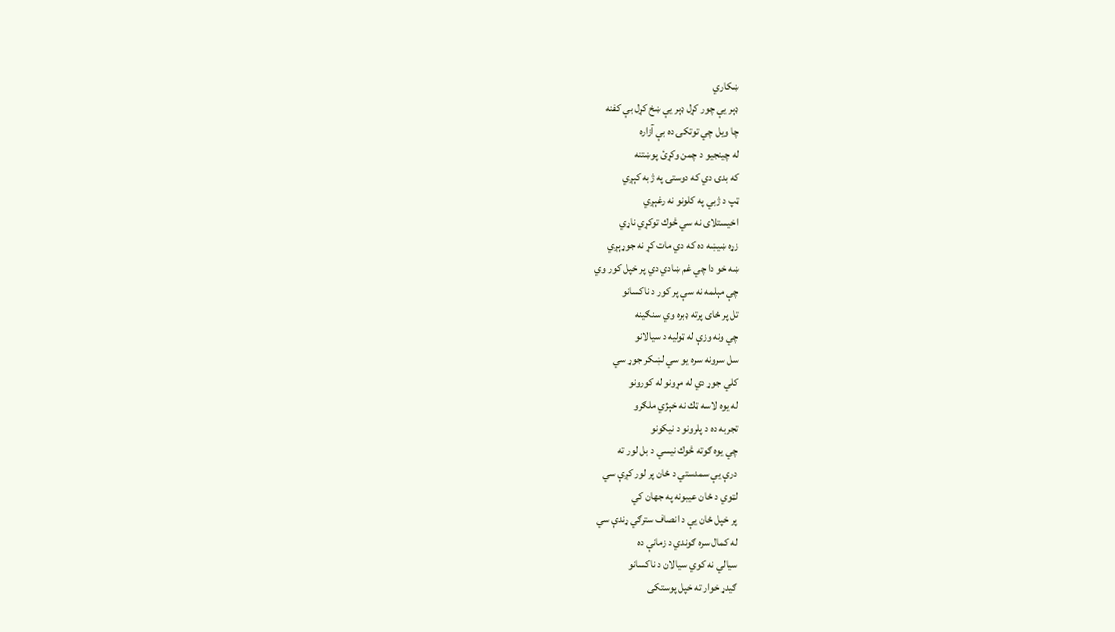ښكاري
ډېر يې چور كړل ډېر يې ښخ كړل بې كفنه
چا ويل چي توتكۍ ده بې آزاره
له چينجيو د چمن وكړئ پوښتنه
كه بدۍ دي كه دوستۍ په ژبه كېږي
ټپ د ژبي په كلونو نه رغېږي
اخيستلاى نه سي څوك توكړي ناړي
زړه ښيښه ده كه دي مات كړ نه جوړېږي
ښه خو دا چي غم ښادي دي پر خپل كور وي
چې مېلمه نه سې پر كور د ناكسانو
تل پر ځاى پرته ډبره وي سنګينه
چي ونه وزې له ټوليه د سيالانو
سل سرونه سره يو سي لښكر جوړ سي
كلي جوړ دي له مړونو له كورونو
له يوه لاسه ټك نه خېژي ملګرو
تجربه ده د پلرونو د نيكونو
چي يوه ګوته څوك نيسي د بل لور ته
درې يې سمدستي د ځان پر لور كږې سي
لټوي د ځان عيبونه په جهان كي
پر خپل ځان يې د انصاف سترګي ړندې سي
له كمال سره ګوندي د زمانې ده
سيالي نه كوي سيالان د ناكسانو
ګيدړ خوار ته خپل پوستكى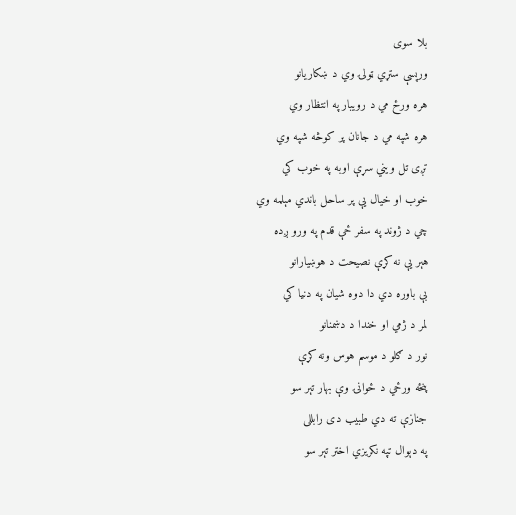بلا سوى
ورپسې ستړي ټولۍ وي د ښكاريانو
هره ورځ مي د رويبار په انتظار وي
هره شپه مي د جانان پر كوڅه شپه وي
تږى تل ويني سړې اوبه په خوب كي
خوب او خيال يې پر ساحل باندي مېلمه وي
چي د ژوند په سفر ځې قدم په ورو ږده
هېر يې نه كړې نصيحت د هوښيارانو
بې باوره دي دا دوه شيان په دنيا كي
لمر د ژمي او خندا د دښمنانو
نور د ګلو د موسم هوس ونه كړې
پنځه ورځي د ځوانۍ وې بهار تېر سو
جنازې ته دي طبيب دى رابللى
په دېوال تپه نكريزي اختر تېر سو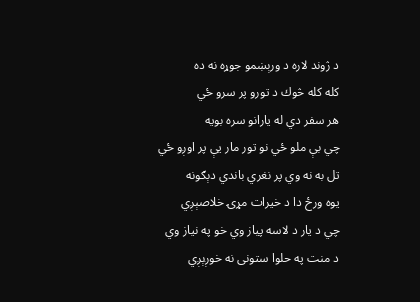د ژوند لاره د ورېښمو جوړه نه ده
كله كله څوك د تورو پر سرو ځي
هر سفر دي له يارانو سره بويه
چي بې ملو ځي نو تور مار يې پر اوږو ځي
تل به نه وي پر نغري باندي دېګونه
يوه ورځ دا د خيرات مړۍ خلاصېږي
چي د يار د لاسه پياز وي خو په نياز وي
د منت په حلوا ستونى نه خوږېږي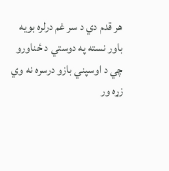هر قدم دي د سر غم درلره بويه
باور نسته په دوستي د ځناورو
چي د اوسپني بازو درسره نه وي
زړه ور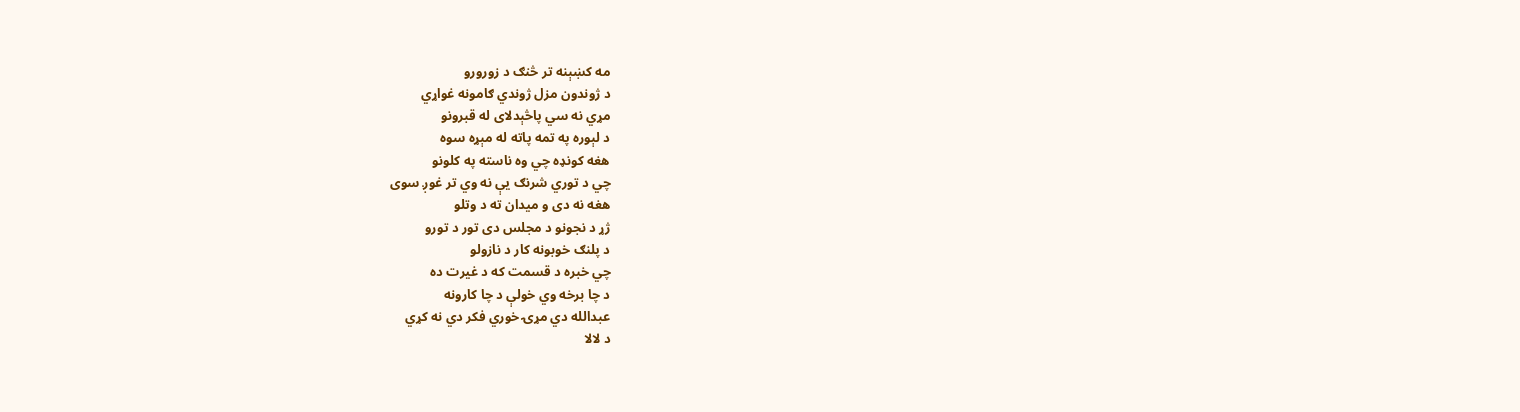مه كښېنه تر څنګ د زورورو
د ژوندون مزل ژوندي ګامونه غواړي
مړي نه سي پاڅېدلاى له قبرونو
د لېوره په تمه پاته له مېړه سوه
هغه كونډه چي وه ناسته په كلونو
چي د توري شرنګ يې نه وي تر غوږ سوى
هغه نه دى و ميدان ته د وتلو
ژړ د نجونو د مجلس دى تور د تورو
د پلنګ خوبونه كار د نازولو
چي خبره د قسمت كه د غيرت ده
د چا برخه وي خولې د چا كارونه
عبدالله دي مړۍ خوري فكر دي نه كړي
د لالا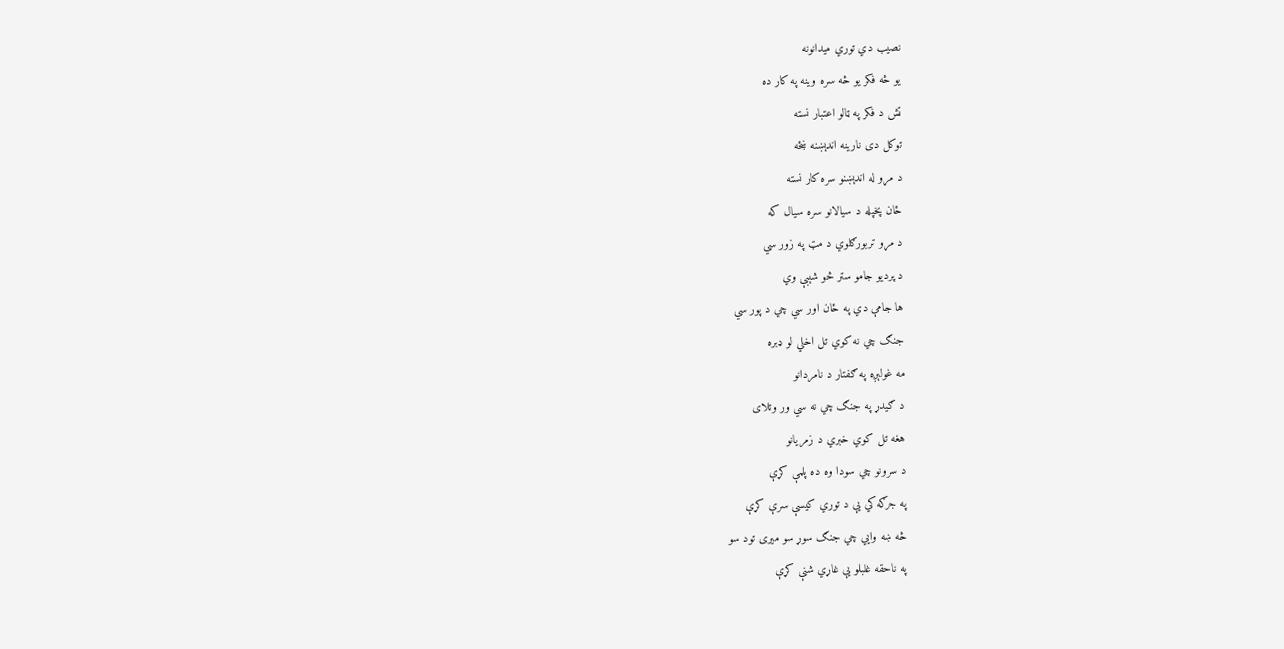نصيب دي توري ميدانونه
يو څه فكر يو څه سره وينه په كار ده
تش د فكر په ټالو اعتبار نسته
توكل دى نارينه اندېښنه ښځه
د مړو له اندېښنو سره كار نسته
ځان پخپله د سيالانو سره سيال كه
د مړو تربورګلوي د مټ په زور سي
د پرديو جامو ستر څو شېبې وي
ها جامې دي په ځان اور سي چي د پور سي
جنګ چي نه كوي تل اخلي لو ډبره
مه غولېږه په ګفتار د نامردانو
د ګيدړ په جنګ چي نه سي ور وتلاى
هغه تل كوي خبري د زمريانو
د سرونو چي سودا وه ده پلمې كړې
په جرګه كي يې د توري كيسې سرې كړې
څه ښه وايي چي جنګ سوړ سو ميرى تود سو
په ناحقه غلبلو يې غاړي شنې كړې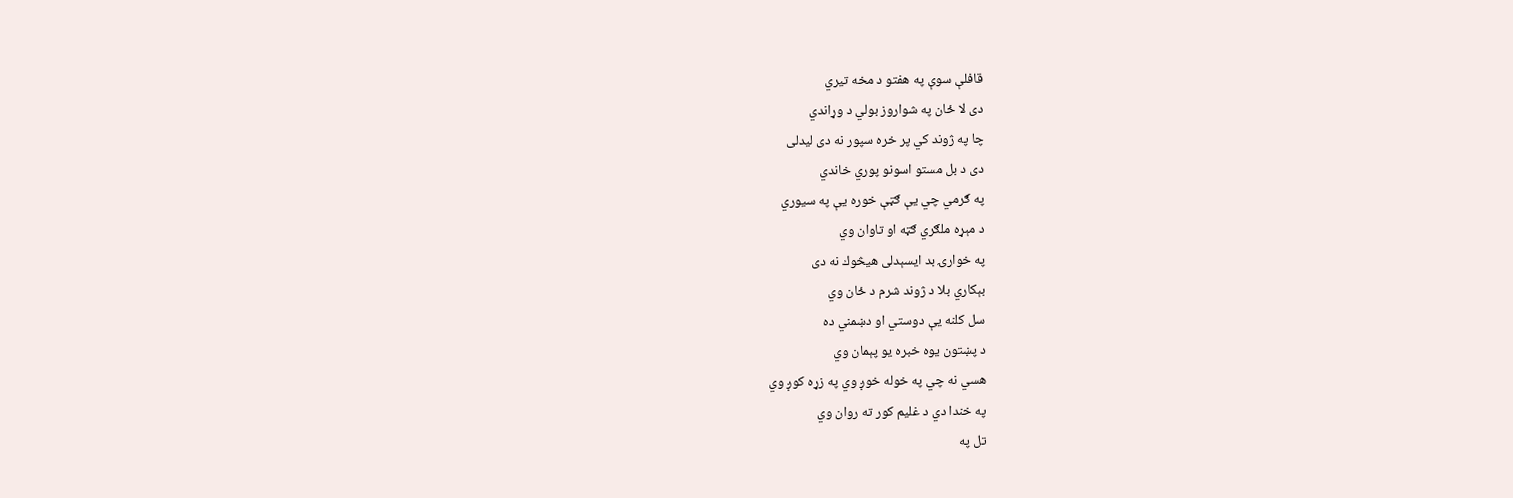قافلې سوې په هفتو د مخه تيري
دى لا ځان په شواروز بولي د وړاندي
چا په ژوند كي پر خره سپور نه دى ليدلى
دى د بل مستو اسونو پوري خاندي
په ګرمي چي يې ګټې خوره يې په سيوري
د مېړه ملګري ګټه او تاوان وي
په خوارۍ بد ايسېدلى هيڅوك نه دى
بېكاري بلا د ژوند شرم د ځان وي
سل كلنه يې دوستي او دښمني ده
د پښتون يوه خبره يو پېمان وي
هسي نه چي په خوله خوږ وي په زړه كوږ وي
په خندا دي د غليم كور ته روان وي
تل په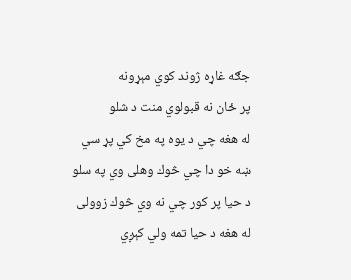جګه غاړه ژوند كوي مېړونه
پر ځان نه قبولوي منت د شلو
له هغه چي د يوه په مخ كي پړ سي
ښه خو دا چي څوك وهلى وي په سلو
د حيا پر كور چي نه وي څوك زوولى
له هغه د حيا تمه ولي كېږي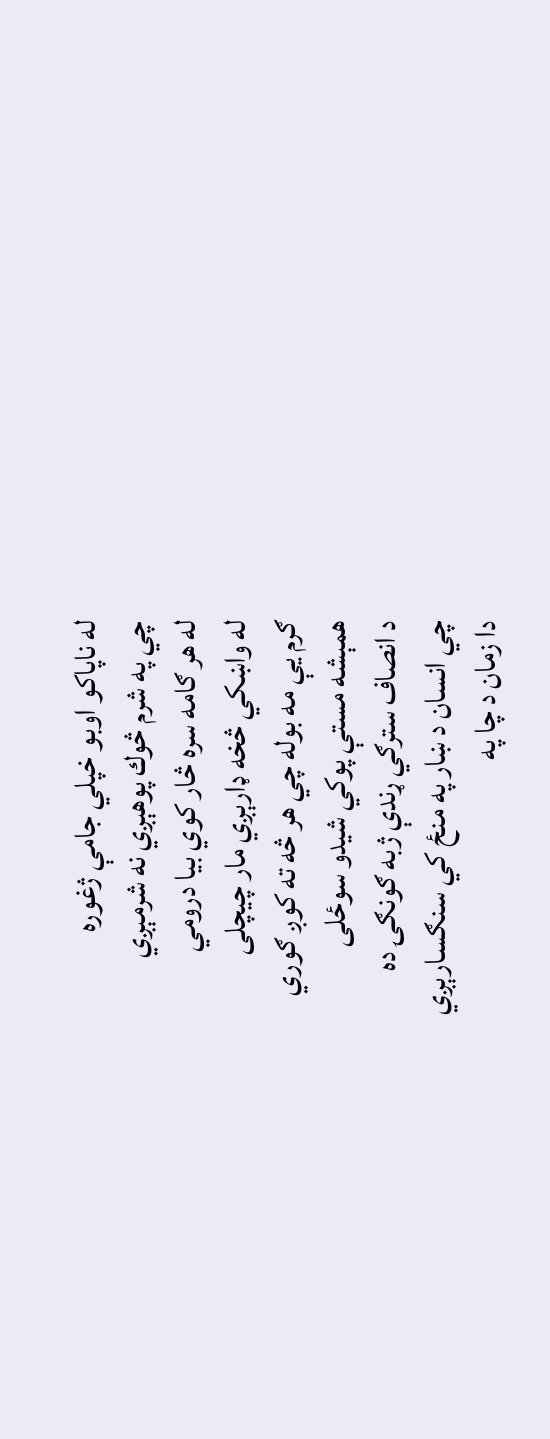له ناپاكو اوبو خپلي جامې ژغوره
چي په شرم څوك پوهېږي نه شرمېږي
له هر ګامه سره څار كوي بيا درومي
له واښكي څخه ډارېږي مار چيچلى
ګرم يې مه بوله چي هر څه ته كوږ ګوري
همېشه مستې پوكي شيدو سوځلى
د انصاف سترګي ړندې ژبه ګونګۍ ده
چي انسان د ښار په منځ كي سنګسارېږي
دا زمان د چا په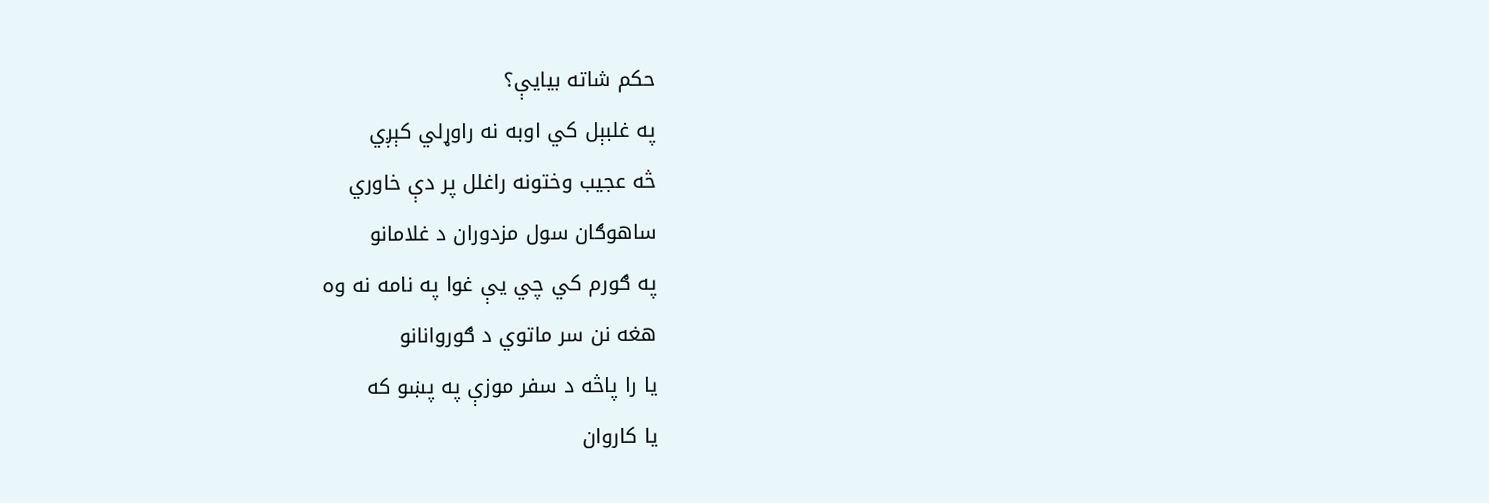حكم شاته بيايې؟
په غلبېل كي اوبه نه راوړلي كېږي
څه عجيب وختونه راغلل پر دې خاوري
ساهوګان سول مزدوران د غلامانو
په ګورم كي چي يې غوا په نامه نه وه
هغه نن سر ماتوي د ګوروانانو
يا را پاڅه د سفر موزې په پښو كه
يا كاروان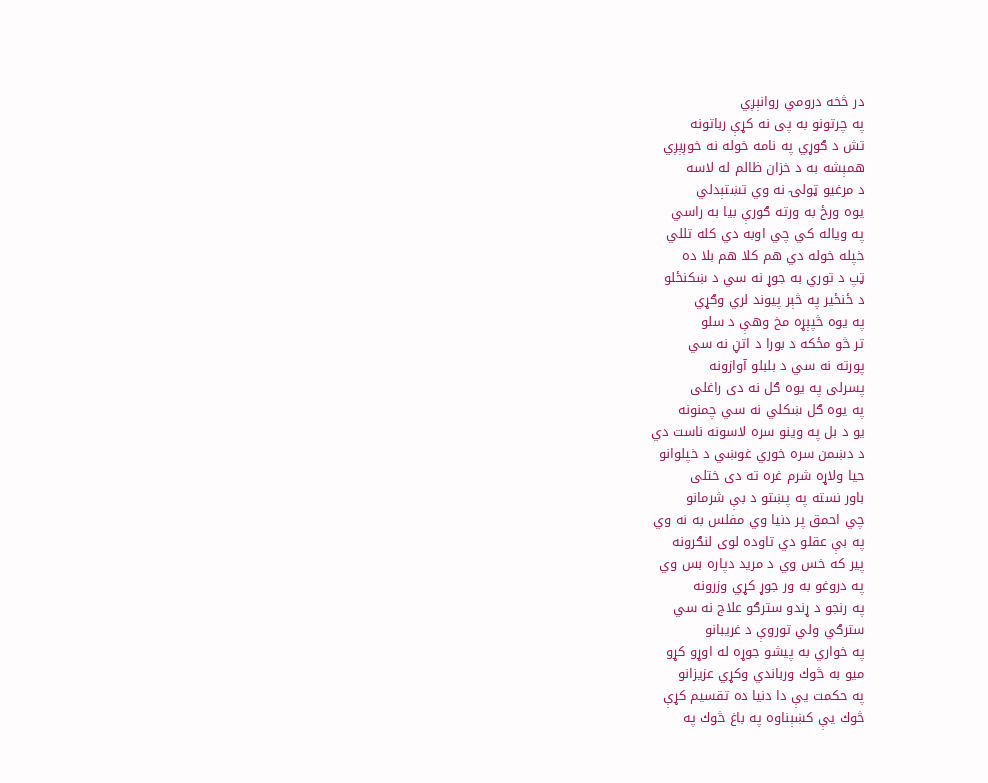در څخه درومي روانېږي
په چرتونو به پى نه كړې رباتونه
تش د ګوړي په نامه خوله نه خوږېږي
همېشه به د خزان ظالم له لاسه
د مرغيو ټولۍ نه وي تښتېدلي
يوه ورځ به ورته ګورې بيا به راسي
په وياله كي چي اوبه دي كله تللي
خپله خوله دي هم كلا هم بلا ده
ټپ د توري به جوړ نه سي د ښكنځلو
د ځنځير په څېر پيوند لري وګړي
په يوه څپېړه مخ وهې د سلو
تر څو مځكه د بورا د اتڼ نه سي
پورته نه سي د بلبلو آوازونه
پسرلى په يوه ګل نه دى راغلى
په يوه ګل ښكلي نه سي چمنونه
يو د بل په وينو سره لاسونه ناست دي
د دښمن سره خوري غوښي د خپلوانو
حيا ولاړه شرم غره ته دى ختلى
باور نسته په پښتو د بې شرمانو
چي احمق پر دنيا وي مفلس به نه وي
په بې عقلو دي تاوده لوى لنګرونه
پير كه خس وي د مريد دپاره بس وي
په دروغو به ور جوړ كړي وزرونه
په رنجو د ړندو سترګو علاج نه سي
سترګي ولي توروې د غريبانو
په خواري به پيشو جوړه له اوړو كړو
ميو به څوك ورباندي وكړي عزيزانو
په حكمت يې دا دنيا ده تقسيم كړې
څوك يې كښېناوه په باغ څوك په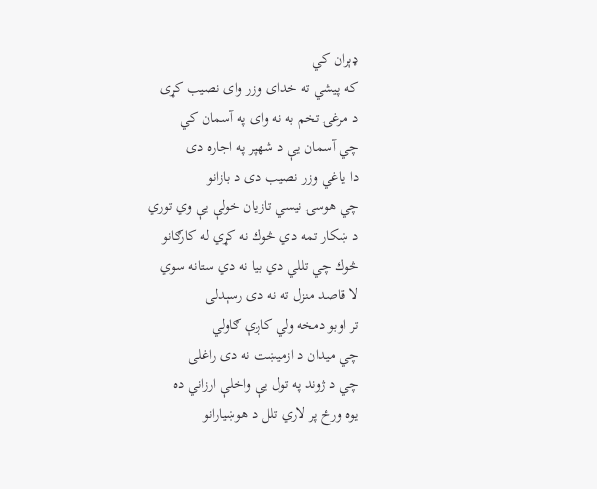ډېران كي
كه پيشي ته خداى وزر واى نصيب كړى
د مرغۍ تخم به نه واى په آسمان كي
چي آسمان يې د شهپر په اجاره دى
دا ياغي وزر نصيب دى د بازانو
چي هوسۍ نيسي تازيان خولې يې وي توري
د ښكار تمه دي څوك نه كړي له كارګانو
څوك چي تللي دي بيا نه دي ستانه سوي
لا قاصد منزل ته نه دى رسېدلى
تر اوبو دمخه ولي كاږې ګاولي
چي ميدان د ازميښت نه دى راغلى
چي د ژوند په تول يې واخلې ارزاني ده
يوه ورځ پر لاري تلل د هوښيارانو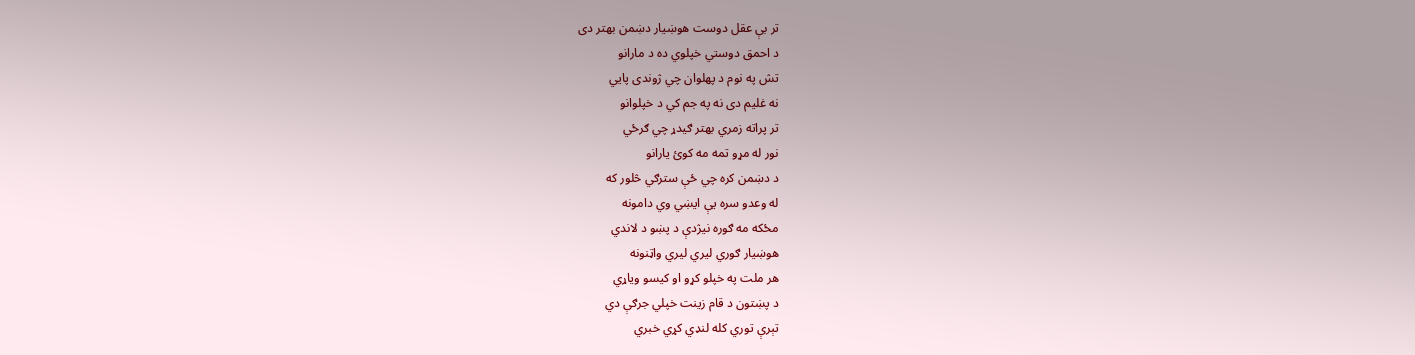تر بې عقل دوست هوښيار دښمن بهتر دى
د احمق دوستي خپلوي ده د مارانو
تش په نوم د پهلوان چي ژوندى پايي
نه غليم دى نه په جم كي د خپلوانو
تر پراته زمري بهتر ګيدړ چي ګرځي
نور له مړو تمه مه كوئ يارانو
د دښمن كره چي ځې سترګي څلور كه
له وعدو سره يې ايښي وي دامونه
مځكه مه ګوره نيژدې د پښو د لاندي
هوښيار ګوري ليري ليري واټنونه
هر ملت په خپلو كړو او كيسو وياړي
د پښتون د قام زينت خپلي جرګې دي
تېرې توري كله لنډي كړي خبري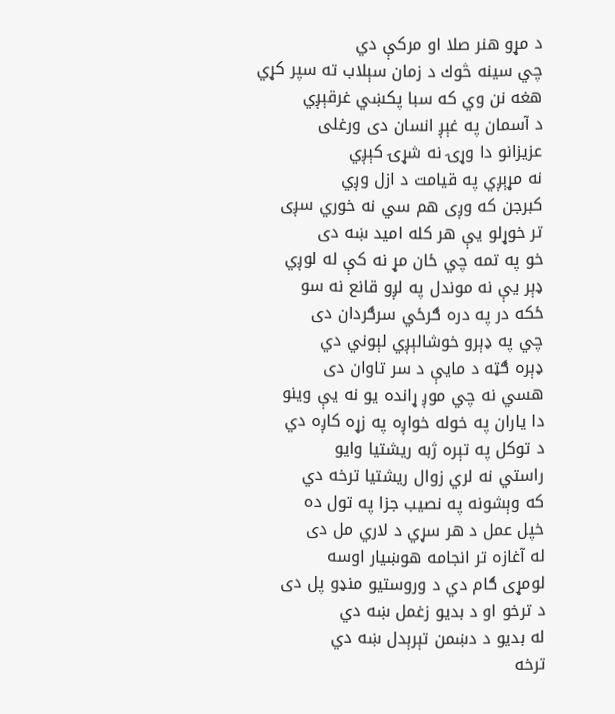د مړو هنر صلا او مركې دي
چي سينه څوك د زمان سېلاب ته سپر كړي
هغه نن وي كه سبا پكښي غرقېږي
د آسمان په غېږ انسان دى ورغلى
عزيزانو دا وړۍ نه شړۍ كېږي
نه مړېږي په قيامت د ازل وږي
كبرجن كه وږى هم سي نه خوري سږى
تر خوړلو يې هر كله اميد ښه دى
خو په تمه چي ځان مړ نه كې له لوږي
ډېر يې نه موندل په لږو قانع نه سو
ځكه در په دره ګرځي سرګردان دى
چي په ډېرو خوشالېږي لېوني دي
ډېره ګټه د مايې د سر تاوان دى
هسي نه چي موږ ړانده يو نه يې وينو
دا ياران په خوله خواږه په زړه كاږه دي
د توكل په تېره ژبه ريشتيا وايو
راستي نه لري زوال ريشتيا ترخه دي
كه وېشونه په نصيب جزا په تول ده
خپل عمل د هر سړي د لاري مل دى
له آغازه تر انجامه هوښيار اوسه
لومړى ګام دي د وروستيو منډو پل دى
د ترخو او د بديو زغمل ښه دي
له بديو د دښمن تېرېدل ښه دي
ترخه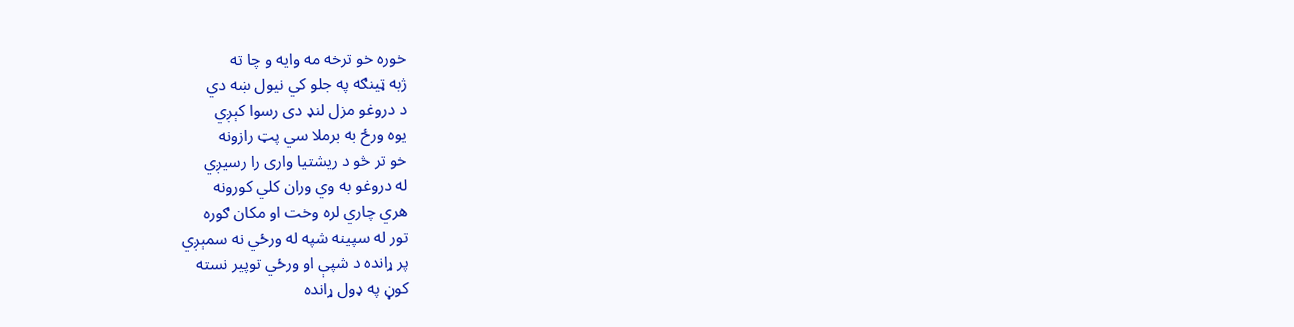خوره خو ترخه مه وايه و چا ته
ژبه ټينګه په جلو كي نيول ښه دي
د دروغو مزل لنډ دى رسوا كېږي
يوه ورځ به برملا سي پټ رازونه
خو تر څو د ريشتيا وارى را رسيږي
له دروغو به وي وران كلي كورونه
هري چاري لره وخت او مكان ګوره
تور له سپينه شپه له ورځي نه سمېږي
پر ړانده د شپې او ورځي توپير نسته
كوڼ په ډول ړانده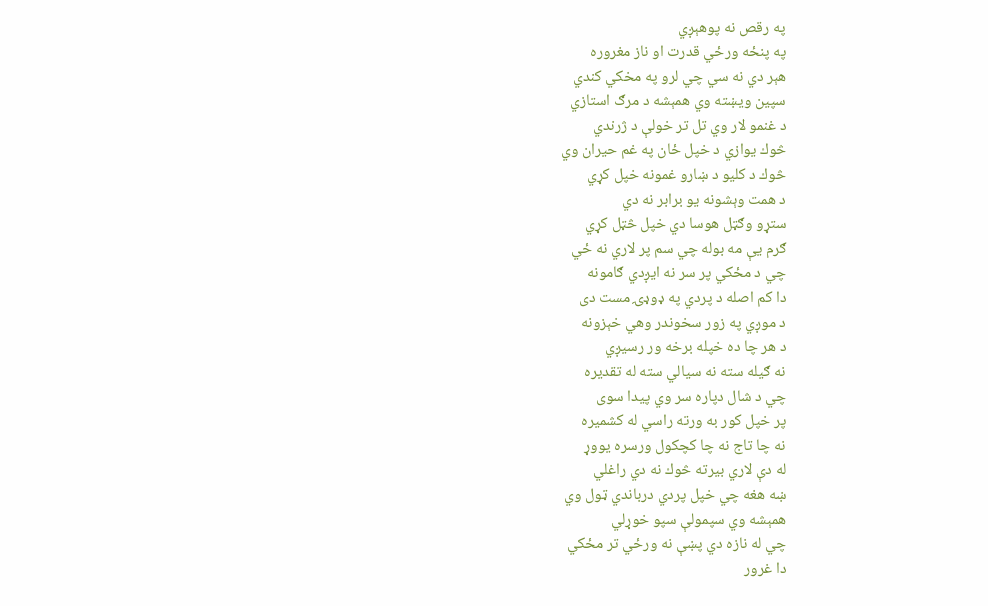په رقص نه پوهېږي
په پنځه ورځي قدرت او ناز مغروره
هېر دي نه سي چي لرو په مخكي كندي
سپين ويښته وي همېشه د مرګ استازي
د غنمو لار وي تل تر خولې د ژرندي
څوك يوازي د خپل ځان په غم حيران وي
څوك د كليو د ښارو غمونه خپل كړي
د همت وېشونه يو برابر نه دي
ستړو وګټل هوسا دي خپل څټل كړي
ګرم يې مه بوله چي سم پر لاري نه ځي
چي د مځكي پر سر نه ايږدي ګامونه
دا كم اصله د پردي په ډوډۍ مست دى
د موږي په زور سخوندر وهي خېزونه
د هر چا ده خپله برخه ور رسيږي
نه ګيله سته نه سيالي سته له تقديره
چي د شال دپاره سر وي پيدا سوى
پر خپل كور به ورته راسي له كشميره
نه چا تاج نه چا كچكول ورسره يووړ
له دې لاري بيرته څوك نه دي راغلي
ښه هغه چي خپل پردي درباندي ټول وي
همېشه وي سپمولې سپو خوړلي
چي له نازه دي پښې نه ورځي تر مځكي
دا غرور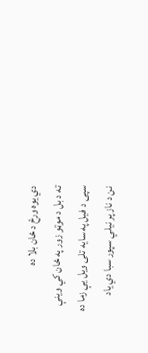دي يوه ورځ د ځان بلا ده
ته د بل د موټو زور په ځان كي وينې
سپى د فيل په سايه تلى ويل يې زما ده
نن د ناز پر نيلي سپور سبا دي ياد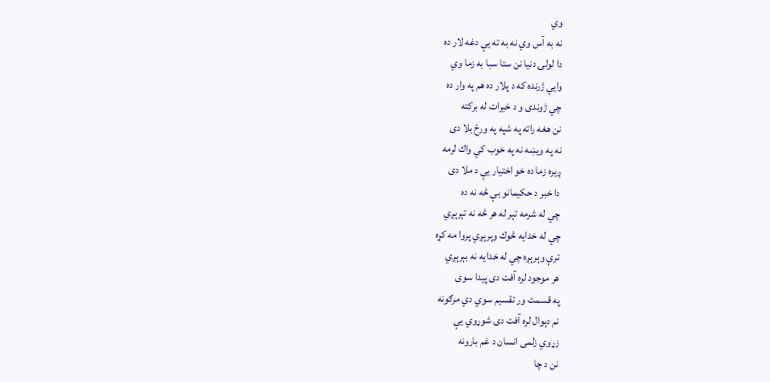وي
نه به آس وي نه به ته يې دغه لار ده
دا لولۍ دنيا نن ستا سبا به زما وي
وايي ژرنده كه د پلار ده هم په وار ده
چي ژوندى و د خيرات له بركته
نن هغه راته په شپه په ورځ بلا دى
نه په ويښه نه په خوب كي واك لرمه
ږيره زما ده خو اختيار يې د ملا دى
دا خبر د حكيمانو بې څه نه ده
چي له شرمه تېر له هر څه نه تېرېږي
چي له خدايه څوك وېرېږي پروا مه كړه
ترې وېرېږه چي له خدايه نه بېرېږي
هر موجود لره آفت دى پيدا سوى
په قسمت ور تقسيم سوي دي مرګونه
نم دېوال لره آفت دى شوړوي يې
زړوي زلمى انسان د غم بارونه
نن د چا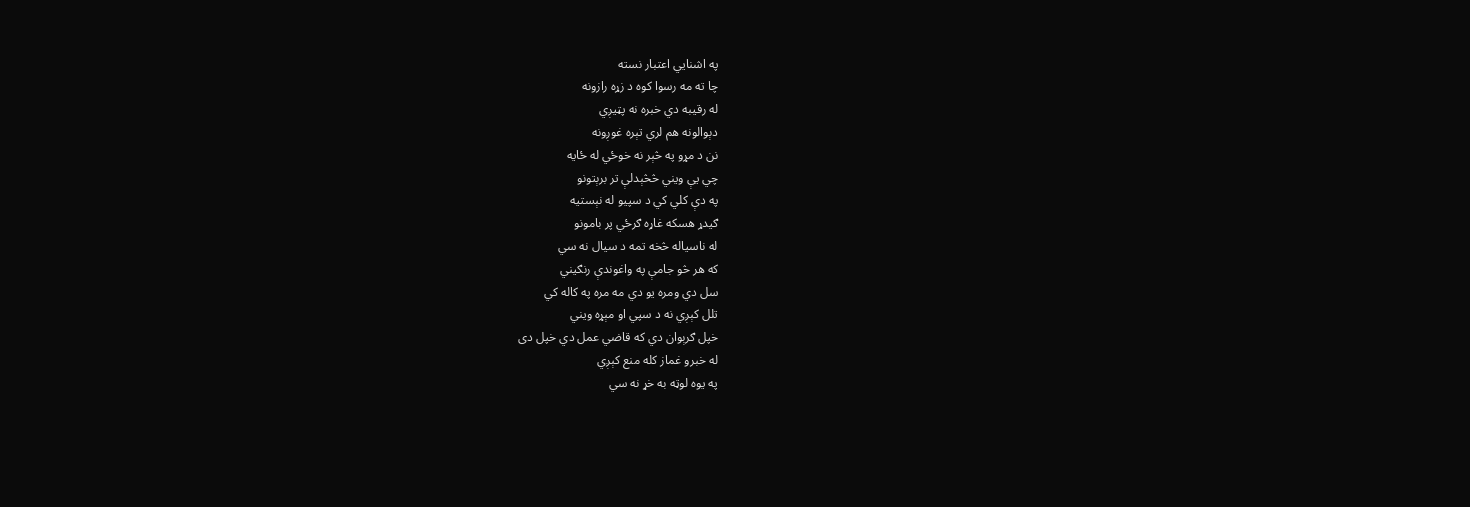په اشنايي اعتبار نسته
چا ته مه رسوا كوه د زړه رازونه
له رقيبه دي خبره نه پټيږي
دېوالونه هم لري تېره غوږونه
نن د مړو په څېر نه خوځي له ځايه
چي يې ويني څڅېدلې تر برېتونو
په دې كلي كي د سپيو له نېستيه
ګيدړ هسكه غاړه ګرځي پر بامونو
له ناسياله څخه تمه د سيال نه سي
كه هر څو جامې په واغوندې رنګيني
سل دي ومره يو دي مه مره په كاله كي
تلل كېږي نه د سپي او مېړه ويني
خپل ګرېوان دي كه قاضي عمل دي خپل دى
له خبرو غماز كله منع كېږي
په يوه لوټه به خړ نه سي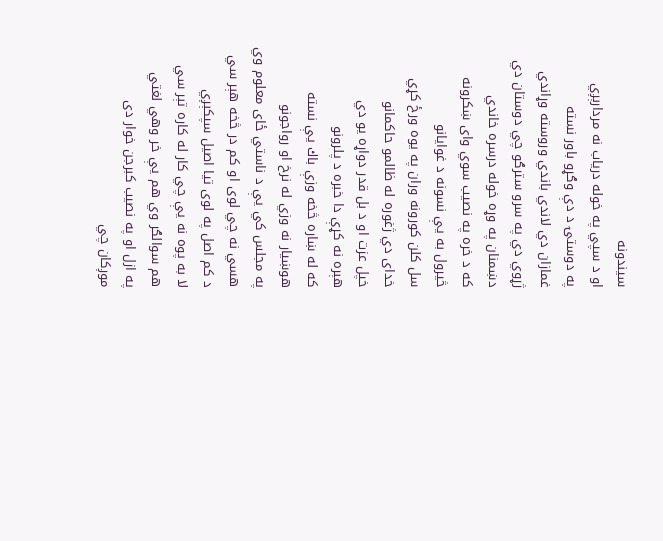سيندونه
او د سپي په خوله درياب نه مردارېږي
په دوستۍ د دې وګړو باور نسته
غمازان دي لاندي باندي وروسته وړاندي
ژړوي دي په سرو سترګو چي دوستان دي
دښمنان په وړه خوله درسره خاندي
كه د خره په نصيب سوي واى ښكرونه
څيرول به يې نسونه د غوايانو
سل كلن كورونه وران په يوه ورځ كړي
خداى دي ژغوره له ظالمو حاكمانو
خپل عزت او د بل قدر دواړه يو دي
هېره نه كړې دا خبره د پلرونو
كه له ښاره څخه وزې باك يې نسته
هوښيار نه وزي له نرخ او رواجونو
په مجلس كي يې د ناستي ځاى معلوم وي
هسي نه چي لوى او كم در څخه هېر سي
د كم اصل په لوى تيا اصيل سپكېږي
لا به پوه نه يې چي كار له كاره تېر سي
هم سوالګر وي هم يې خر وهي لغتي
په ازل او په نصيب كبرجن خوار دى
موږكان چي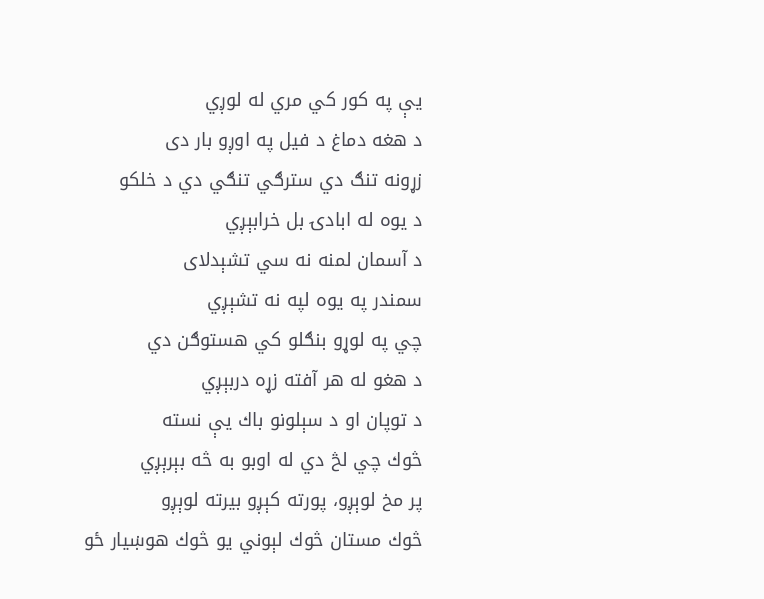يې په كور كي مري له لوږي
د هغه دماغ د فيل په اوږو بار دى
زړونه تنګ دي سترګي تنګي دي د خلكو
د يوه له ابادۍ بل خرابېږي
د آسمان لمنه نه سي تشېدلاى
سمندر په يوه لپه نه تشېږي
چي په لوړو بنګلو كي هستوګن دي
د هغو له هر آفته زړه دربېږي
د توپان او د سېلونو باك يې نسته
څوك چي لڅ دي له اوبو به څه بېرېږي
پر مخ لوېږو، پورته كېږو بيرته لوېږو
څوك مستان څوك لېوني يو څوك هوښيار ځو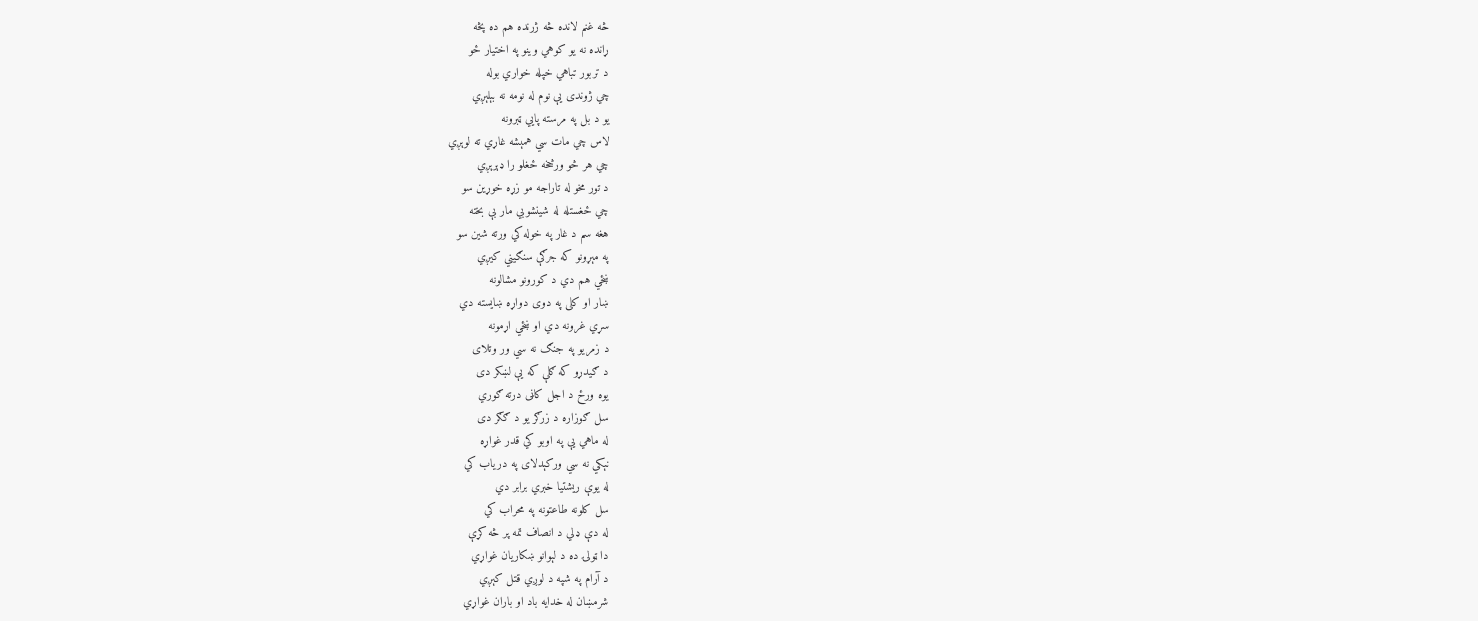څه غنم لانده څه ژرنده هم ده پڅه
ړانده نه يو كوهي وينو په اختيار ځو
د تربور تباهي خپله خواري بوله
چي ژوندى يې نوم له نومه نه بېلېږي
يو د بل په مرسته پايي ټبرونه
لاس چي مات سي همېشه غاړي ته لوېږي
چي هر څو ورڅخه ځغلو را ډېرېږي
د تور مخو له تاراجه مو زړه خوړين سو
چي ځغستله له شينشوبي مار بې بخته
هغه سم د غار په خوله كي ورته شين سو
په مېړونو كه جرګې سنګيني كيږي
ښځي هم دي د كورونو مشالونه
ښار او كلى په دوى دواړه ښايسته دي
سړي غرونه دي او ښځي اړمونه
د زمريو په جنګ نه سي ور وتلاى
د ګيدړو كه ګلې كه يې لښكر دى
يوه ورځ د اجل كاڼى درته ګوري
سل ګوزاره د زرګر يو د ګګر دى
له ماهي يې په اوبو كي قدر غواړه
نېكي نه سي وركېدلاى په درياب كي
له يوې ريشتيا خبري برابر دي
سل كلونه طاعتونه په محراب كي
له دې ډلي د انصاف تمه پر څه كړې
دا ټولۍ ده د لېوانو ښكاريان غواړي
د آرام په شپه د لوږي قتل كېږي
شرمښان له خدايه باد او باران غواړي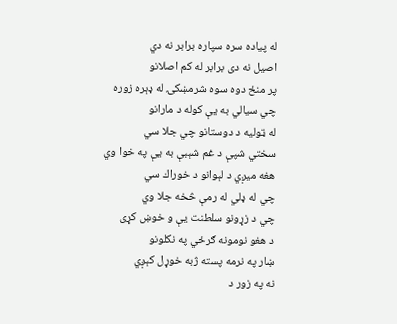له پياده سره سپاره برابر نه دي
اصيل نه دى برابر له كم اصلانو
پر منځ دوه سوه شرمښكۍ له ډېره زوره
چي سيالي به يې كوله د مارانو
له ټوليه د دوستانو چي جلا سي
سختي شپې د غم شېبې به يې په خوا وي
هغه ميږي د لېوانو د خوراك سي
چي له ډلي له رمې څخه جلا وي
چي د زړونو سلطنت يې و خوښ كړى
د هغو نومونه ګرځي په نكلونو
ښار په نرمه پسته ژبه خوړل كېږي
نه په زور د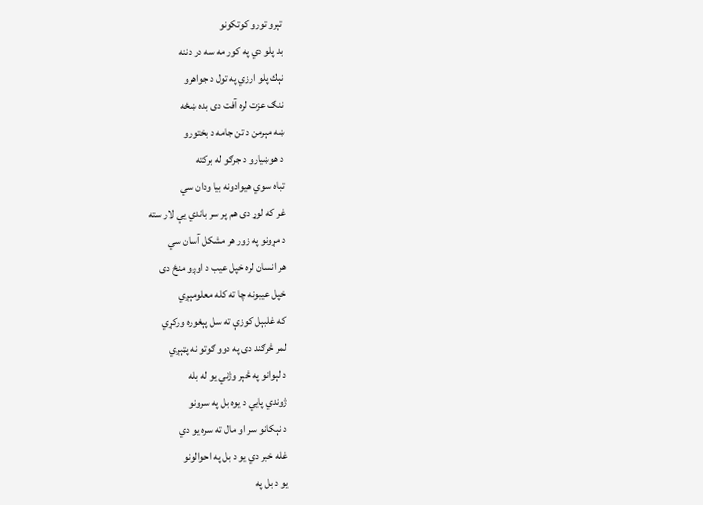تېرو تورو كوتكونو
بد پلو دي په كور مه سه در دننه
نېك پلو ارزي په تول د جواهرو
ننګ عزت لره آفت دى بده ښځه
ښه مېرمن د تن جامه د بختورو
د هوښيارو د جرګو له بركته
تباه سوي هيوادونه بيا ودان سي
غر كه لوړ دى هم پر سر باندي يې لار سته
د مړونو په زور هر مشكل آسان سي
هر انسان لره خپل عيب د اوږو منځ دى
خپل عيبونه چا ته كله معلومېږي
كه غلبېل كوزې ته سل پېغوره وركړي
لمر څرګند دى په دوو ګوتو نه پټېږي
د لېوانو په څېر وژني يو له بله
ژوندي پايي د يوه بل په سرونو
د نېكانو سر او مال ته سره يو دي
غله خبر دي يو د بل په احوالونو
يو د بل په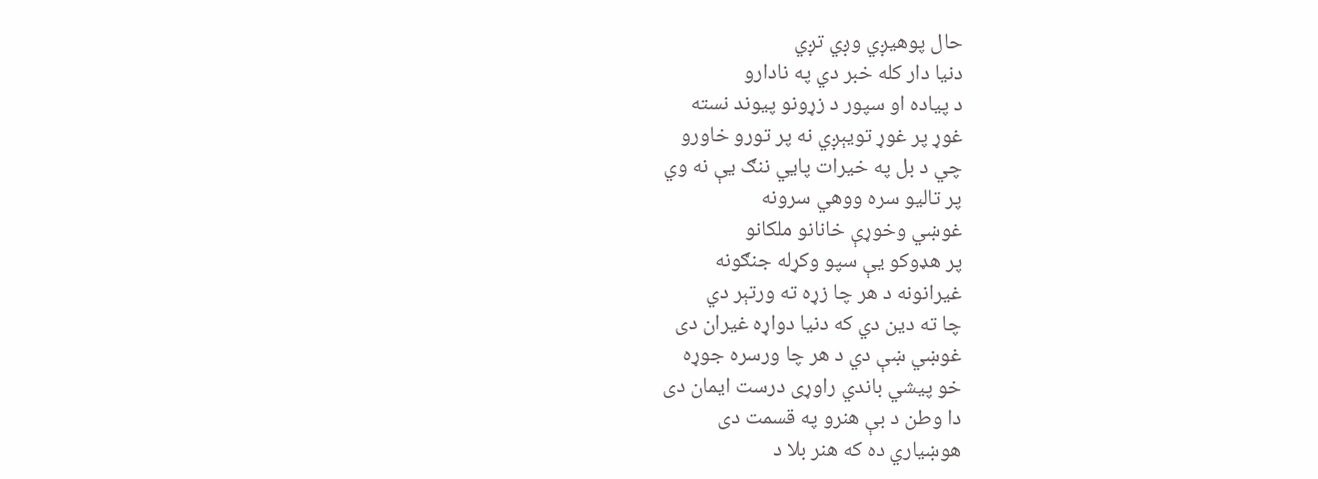حال پوهيږي وږي تږي
دنيا دار كله خبر دي په نادارو
د پياده او سپور د زړونو پيوند نسته
غوړ پر غوړ تويېږي نه پر تورو خاورو
چي د بل په خيرات پايي ننګ يې نه وي
پر تاليو سره ووهي سرونه
غوښي وخوړې خانانو ملكانو
پر هډوكو يې سپو وكړله جنګونه
غيرانونه د هر چا زړه ته ورتېر دي
چا ته دين دي كه دنيا دواړه غيران دى
غوښي ښې دي د هر چا ورسره جوړه
خو پيشي باندي راوړى درست ايمان دى
دا وطن د بې هنرو په قسمت دى
هوښياري ده كه هنر بلا د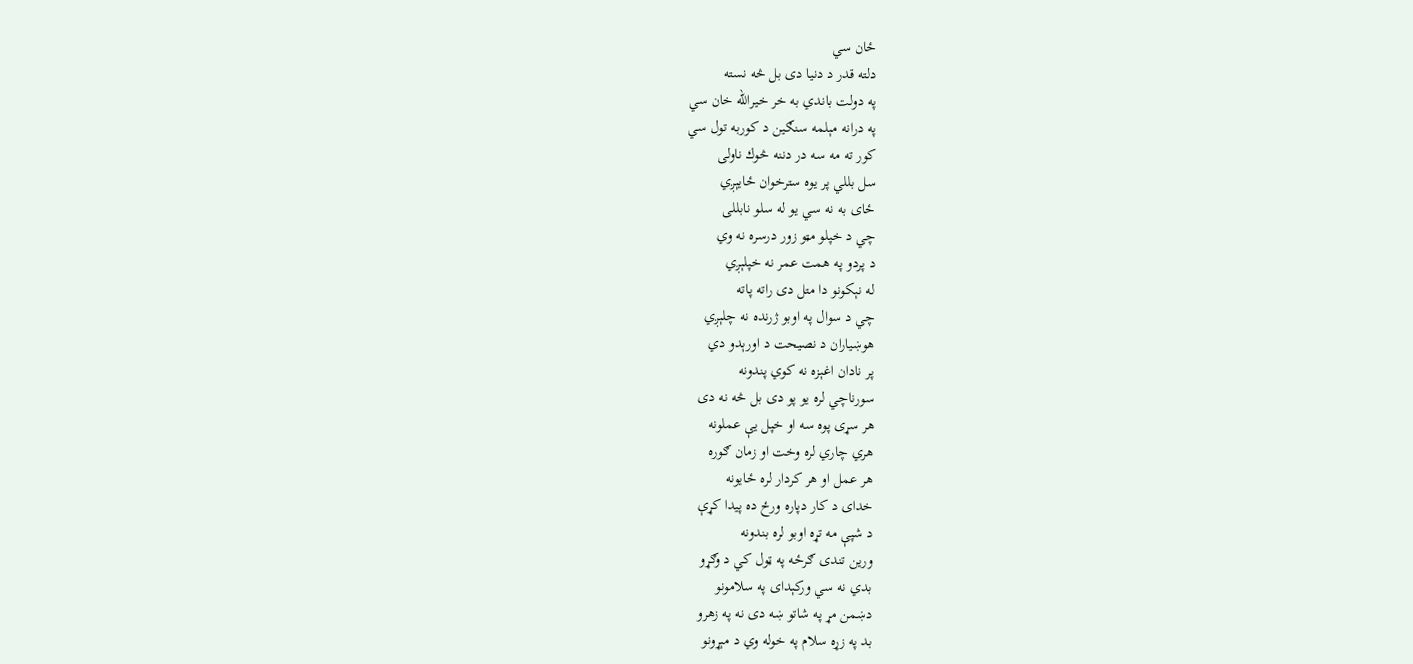ځان سي
دلته قدر د دنيا دى بل څه نسته
په دولت باندي به خر خيرالله خان سي
په درانه مېلمه سنګين د كوربه تول سي
كور ته مه سه در دننه څوك ناولى
سل بللي پر يوه سترخوان ځايېږي
ځاى به نه سي يو له سلو نابللى
چي د خپلو مټو زور درسره نه وي
د پردو په همت عمر نه خپلېږي
له نېكونو دا متل دى راته پاته
چي د سوال په اوبو ژرنده نه چلېږي
هوښياران د نصيحت د اورېدو دي
پر نادان اغېزه نه كوي پندونه
سورناچي لره يو پو دى بل څه نه دى
هر سړى پوه سه او خپل يې عملونه
هري چاري لره وخت او زمان ګوره
هر عمل او هر كردار لره ځايونه
خداى د كار دپاره ورځ ده پيدا كړې
د شپې مه تړه اوبو لره بندونه
ورين تندى ګرځه په ټول كي د وګړو
بدي نه سي وركېداى په سلامونو
دښمن مړ په شاتو ښه دى نه په زهرو
بد په زړه سلام په خوله وي د مېړونو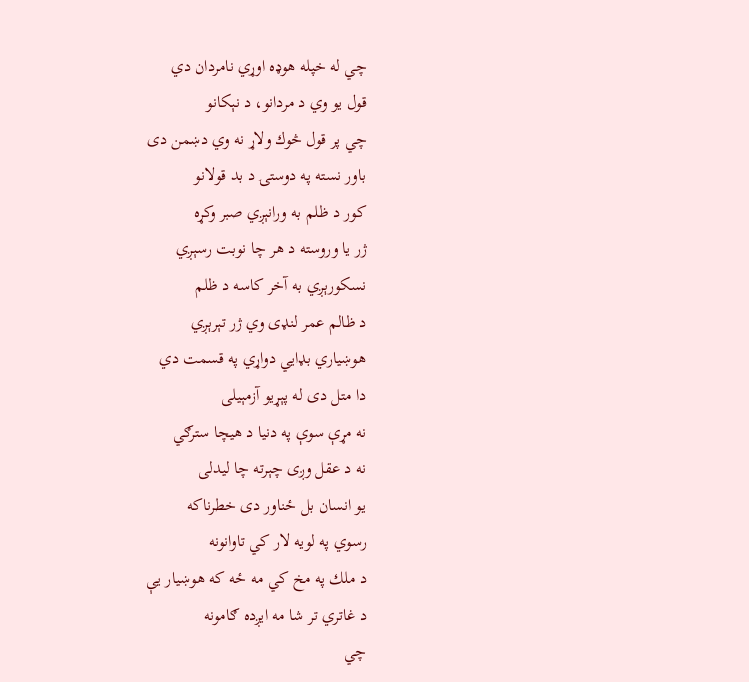چي له خپله هوډه اوړي نامردان دي
قول يو وي د مردانو، د نېكانو
چي پر قول څوك ولاړ نه وي دښمن دى
باور نسته په دوستۍ د بد قولانو
كور د ظلم به ورانېږي صبر وكړه
ژر يا وروسته د هر چا نوبت رسېږي
نسكورېږي به آخر كاسه د ظلم
د ظالم عمر لنډى وي ژر تېرېږي
هوښياري بډايي دواړي په قسمت دي
دا متل دى له پېړيو آزمېيلى
نه مړې سوې په دنيا د هيچا سترګي
نه د عقل وږى چېرته چا ليدلى
يو انسان بل ځناور دى خطرناكه
رسوي په لويه لار كي تاوانونه
د ملك په مخ كي مه ځه كه هوښيار يې
د غاتري تر شا مه ايږده ګامونه
چي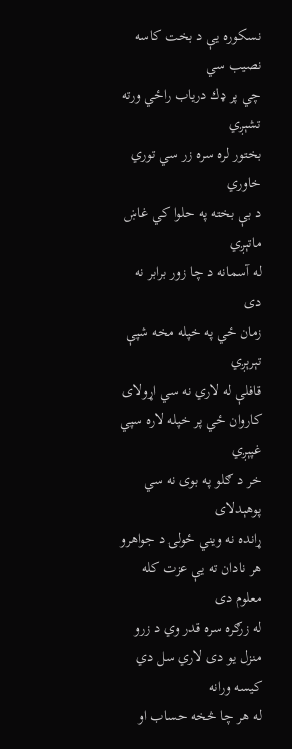نسكوره يې د بخت كاسه نصيب سي
چي پر ډك درياب راځي ورته تشېږي
بختور لره سره زر سي توري خاوري
د بې بخته په حلوا كي غاښ ماتېږي
له آسمانه د چا زور برابر نه دى
زمان ځي په خپله مخه شپې تېرېږي
قافلې له لاري نه سي اړولاى
كاروان ځي پر خپله لاره سپي غپېږي
خر د ګلو په بوى نه سي پوهېدلاى
ړانده نه ويني ځولۍ د جواهرو
هر نادان ته يې عزت كله معلوم دى
له زرګره سره قدر وي د زرو
منزل يو دى لاري سل دي كيسه ورانه
له هر چا څخه حساب او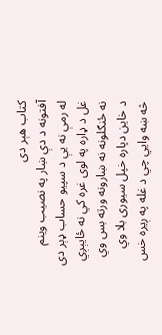كتاب هېر دى
آفتونه د دې ښار په نصيب وينم
له رمې نه يې د سپيو حساب ډېر دى
غل د ډاره په لوى غره كي نه ځايېږي
نه ځنګلونه نه ښارونه ورته بس وي
د خاين دپاره خپل سيورى بلا وي
څه ښه وايي چي د غله په ږيره خس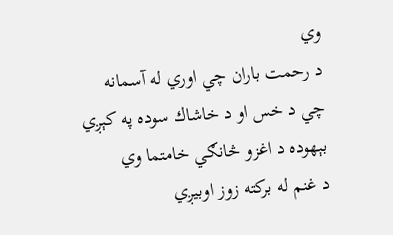وي
د رحمت باران چي اوري له آسمانه
چي د خس او د خاشاك سوده په كېږي
بېهوده د اغزو څانګي خامتما وي
د غنم له بركته زوز اوبيږي